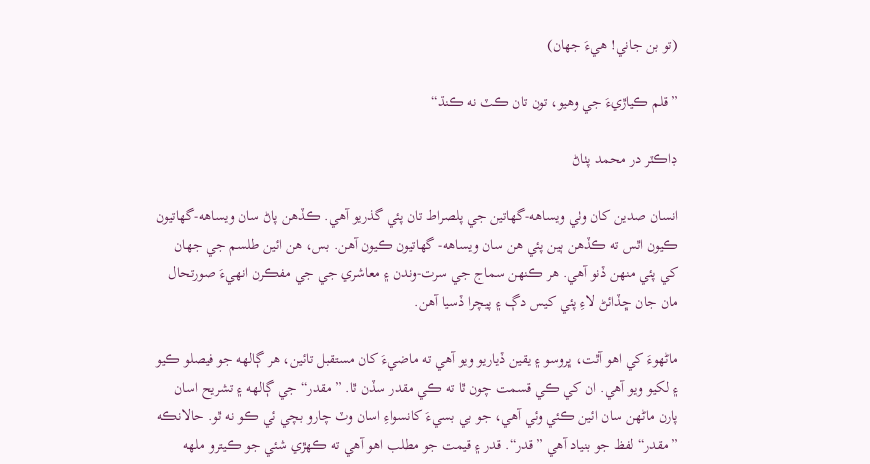(تو بن جاني! هيءَ جهان)

”قلم ڪياڙيءَ جي وهيو، تون تان ڪٽ نه ڪنڌ“

ڊاڪٽر در محمد پٺاڻ

انسان صدين کان وٺي ويساهه-گهاتين جي پلصراط تان پئي گذريو آهي. ڪڏهن پاڻ سان ويساهه-گهاتيون ڪيون اٿس ته ڪڏهن ٻين پئي هن سان ويساهه- گهاتيون ڪيون آهن. بس، هن ائين طلسم جي جهان کي پئي منهن ڏنو آهي. هر ڪنهن سماج جي سرت-وندن ۽ معاشري جي جي مفڪرن انهيءَ صورتحال مان جان ڇڏائڻ لاءِ پئي کيس دڳ ۽ پيچرا ڏسيا آهن.

ماڻهوءَ کي اهو آٿت، ڀروسو ۽ يقين ڏياريو ويو آهي ته ماضيءَ کان مستقبل تائين، هر ڳالهه جو فيصلو ڪيو ۽ لکيو ويو آهي. ان کي ڪي قسمت چون ٿا ته ڪي مقدر سڏن ٿا. ”مقدر“ جي ڳالهه ۽ تشريح اسان پارن ماڻهن سان ائين ڪئي وئي آهي، جو بي بسيءَ کانسواءِ اسان وٽ چارو بچي ئي ڪو نه ٿو. حالانڪه ”مقدر“ لفظ جو بنياد آهي ”قدر“. قدر ۽ قيمت جو مطلب اهو آهي ته ڪهڙي شئي جو ڪيترو ملهه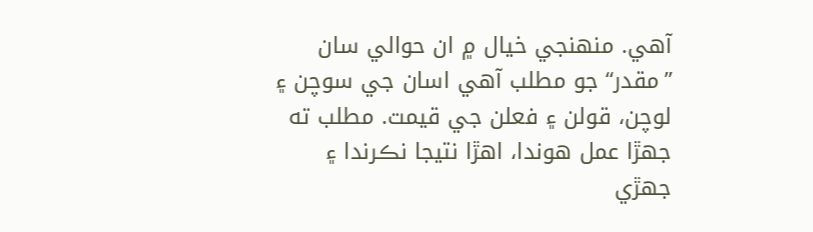آهي. منهنجي خيال ۾ ان حوالي سان ”مقدر“ جو مطلب آهي اسان جي سوچن ۽ لوچن، قولن ۽ فعلن جي قيمت. مطلب ته جهڙا عمل هوندا، اهڙا نتيجا نڪرندا ۽ جهڙي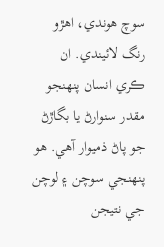سوچ هوندي، اهڙو رنگ لائيندي. ان ڪري انسان پنهنجو مقدر سنوارڻ يا بگاڙڻ جو پاڻ ذميوار آهي. هو پنهنجي سوچن ۽ لوچن جي نتيجن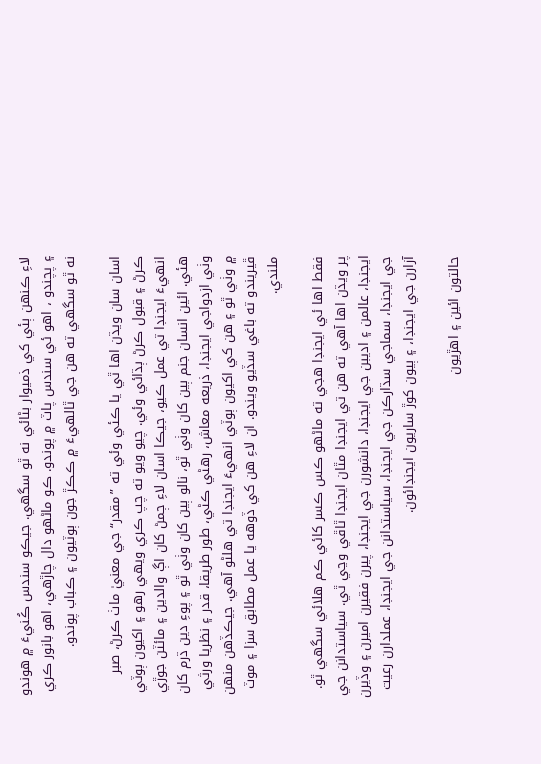لاءِ ڪنهن ٻئي کي ذميوار بڻائي نه ٿو سگهي. جيڪو سندس ڪُنيءَ ۾ هوندو ۽ پچندو ، اهو ئي سندس پاٽ ۾ پوندو. ڪو ماڻهو دال چاڙهي، اهو بانور ڪري نه ٿو سگهي ته هن جي ٿالهيءَ ۾ ڪڪڙ جون ٻوٽيون ۽ ڪباب پوندو.

اسان سان ويڌن اها ٿي يا ڪئي وئي ته ”مقدر“ جي معنيٰ ماٺ ڪرڻ، صبر ڪرڻ ۽ قبول ڪرڻ ٻڌائي وئي. چيو ويو ته چپ ڪري ويهي رهو ۽ اکيون ٻوٽي انهيءَ ايجنڊا تي عمل ڪيو، جيڪا اسان لاءِ ڄمڻ کان اڳ والدين ۽ مائٽن جوڙي هئي. ائين انسان جنم ٻين کان وٺي ٿو، نالو ٻين کان وٺي ٿو ۽ پوءِ دين ڌرم کان وٺي ازدواجي ايجنڊا، ذريعه معاش، رهڻي ڪڻي، طور طريقا، قدر ۽ نظريا ورثي ۾ وٺي ٿو ۽ هن کي اکيون ٻوٽي انهيءَ ايجنڊا تي هلڻو آهي. جيڪڏهن منهن ڦيريندو ته باغي سڏيو ويندو. ان لاءِ هن کي ڏوهه يا عمل مطابق سزا ۽ موٽ ملندي.

فقط اها ئي ايجنڊا هجي ته ماڻهو ڪس ڪسر کائي ڪم هلائي سگهي ٿو. پر ويڌن اها آهي ته هن تي ايجنڊا مٿان ايجنڊا ٿاڦي وڃي ٿي. سياستدانن جي ايجنڊا، عالمن ۽ اديبن جي ايجنڊا، دانشورن جي ايجنڊا، پيرن فقيرن اميرن ۽ وڏيرن جي ايجنڊا، سماجي سڌارڪن جي ايجنڊا، سياستدانن جي ايجنڊا، عملدارن رعيت آزارن جي ايجنڊا، ۽ ٻيون کوڙ ساريون ايجنڊائون.

حالتون ائين ۽ اهڙيون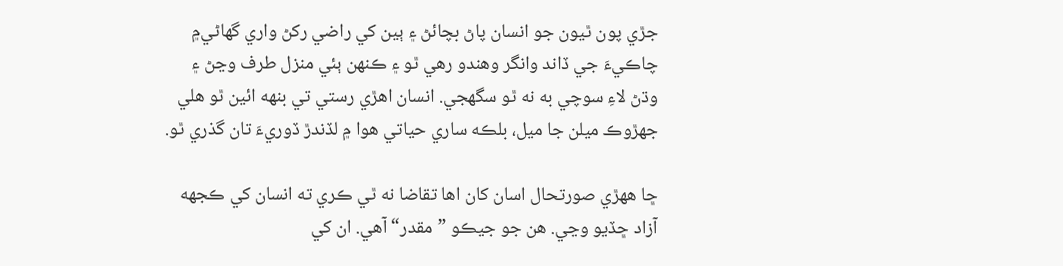جڙي پون ٿيون جو انسان پاڻ بچائڻ ۽ ٻين کي راضي رکڻ واري گهاڻي۾ چاڪيءَ جي ڏاند وانگر وهندو رهي ٿو ۽ ڪنهن ٻئي منزل طرف وڃڻ ۽ وڌڻ لاءِ سوچي به نه ٿو سگهجي. انسان اهڙي رستي تي بنهه ائين ٿو هلي جهڙوڪ ميلن جا ميل، بلڪه ساري حياتي هوا ۾ لڏندڙ ڏوريءَ تان گذري ٿو.

ڇا ههڙي صورتحال اسان کان اها تقاضا نه ٿي ڪري ته انسان کي ڪجهه آزاد ڇڏيو وڃي. هن جو جيڪو ”مقدر“ آهي. ان کي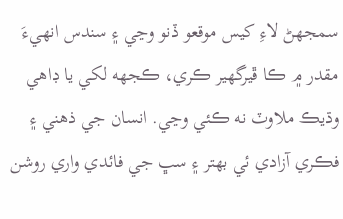سمجهڻ لاءِ کيس موقعو ڏنو وڃي ۽ سندس انهيءَ مقدر ۾ ڪا ڦيرگهير ڪري، ڪجهه لکي يا ڊاهي وڌيڪ ملاوٽ نه ڪئي وڃي. انسان جي ذهني ۽ فڪري آزادي ئي بهتر ۽ سڀ جي فائدي واري روشن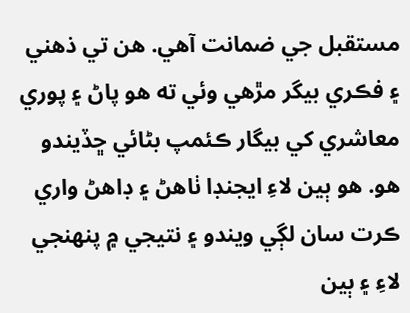مستقبل جي ضمانت آهي. هن تي ذهني ۽ فڪري بيگر مڙهي وئي ته هو پاڻ ۽ پوري معاشري کي بيگار ڪئمپ بڻائي ڇڏيندو هو. هو ٻين لاءِ ايجنڊا ٺاهڻ ۽ ڊاهڻ واري ڪرت سان لڳي ويندو ۽ نتيجي ۾ پنهنجي لاءِ ۽ ٻين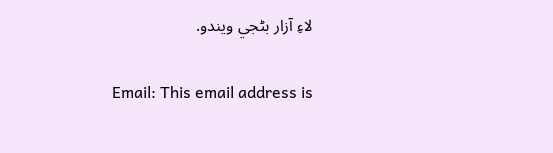لاءِ آزار بڻجي ويندو.

Email: This email address is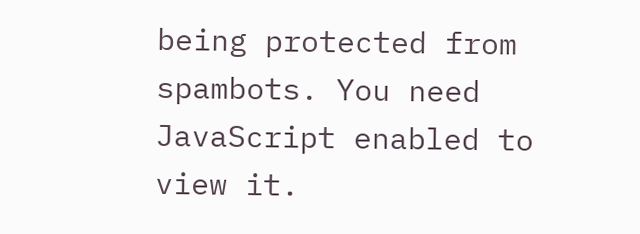being protected from spambots. You need JavaScript enabled to view it.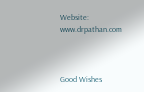Website: www.drpathan.com



Good Wishes